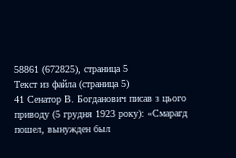58861 (672825), страница 5
Текст из файла (страница 5)
41 Сенатор В. Богданович писав з цього приводу (5 грудня 1923 року): «Смарагд пошел, вынужден был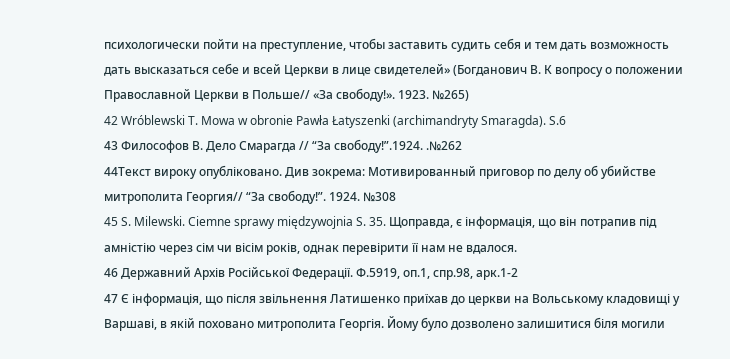психологически пойти на преступление, чтобы заставить судить себя и тем дать возможность дать высказаться себе и всей Церкви в лице свидетелей» (Богданович В. К вопросу о положении Православной Церкви в Польше// «За свободу!». 1923. №265)
42 Wróblewski T. Mowa w obronie Pawła Łatyszenki (archimandryty Smaragda). S.6
43 Философов В. Дело Смарагда // “За свободу!”.1924. .№262
44Текст вироку опубліковано. Див зокрема: Мотивированный приговор по делу об убийстве митрополита Георгия// “За свободу!”. 1924. №308
45 S. Milewski. Ciemne sprawy międzywojnia S. 35. Щоправда, є інформація, що він потрапив під амністію через сім чи вісім років, однак перевірити її нам не вдалося.
46 Державний Архів Російської Федерації. Ф.5919, оп.1, спр.98, арк.1-2
47 Є інформація, що після звільнення Латишенко приїхав до церкви на Вольському кладовищі у Варшаві, в якій поховано митрополита Георгія. Йому було дозволено залишитися біля могили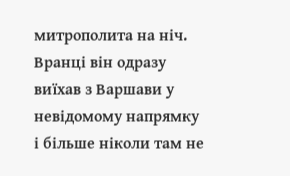митрополита на ніч. Вранці він одразу виїхав з Варшави у невідомому напрямку і більше ніколи там не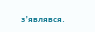з’являвся.